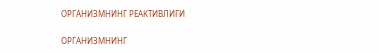ОРГАНИЗМНИНГ РЕАКТИВЛИГИ

ОРГАНИЗМНИНГ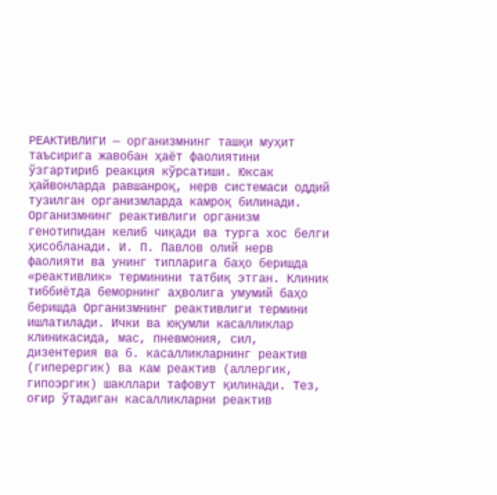РЕАКТИВЛИГИ — организмнинг ташқи муҳит таъсирига жавобан ҳаёт фаолиятини ўзгартириб реакция кўрсатиши. Юксак ҳайвонларда равшанроқ, нерв системаси оддий тузилган организмларда камроқ билинади. Организмнинг реактивлиги организм генотипидан келиб чиқади ва турга хос белги ҳисобланади. И. П. Павлов олий нерв фаолияти ва унинг типларига баҳо беришда «реактивлик» терминини татбиқ этган. Клиник тиббиётда беморнинг аҳволига умумий баҳо беришда Организмнинг реактивлиги термини ишлатилади. Ички ва юқумли касалликлар клиникасида, мас, пневмония, сил, дизентерия ва б. касалликларнинг реактив (гиперергик) ва кам реактив (аллергик, гипоэргик) шакллари тафовут қилинади. Тез, оғир ўтадиган касалликларни реактив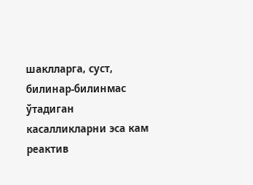шаклларга, суст, билинар-билинмас ўтадиган касалликларни эса кам реактив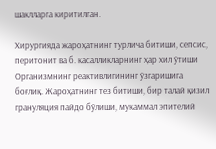шаклларга киритилган.

Хирургияда жароҳатнинг турлича битиши, сепсис, перитонит ва б. касалликларнинг ҳар хил ўтиши Организмнинг реактивлигининг ўзгаришига боғлиқ. Жароҳатнинг тез битиши, бир талай қизил грануляция пайдо бўлиши, мукаммал эпителий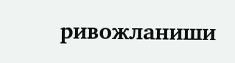ривожланиши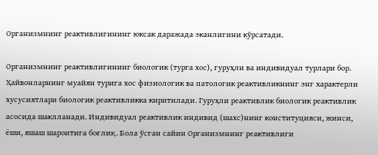Организмнинг реактивлигининг юксак даражада эканлигини кўрсатади.

Организмнинг реактивлигининг биологик (турга хос), гуруҳли ва индивидуал турлари бор. Ҳайвонларнинг муайян турига хос физиологик ва патологик реактивликнинг энг характерли хусусиятлари биологик реактивликка киритилади. Гуруҳли реактивлик биологик реактивлик асосида шаклланади. Индивидуал реактивлик индивид (шахс)нинг конституцияси, жинси, ёши, яшаш шароитига боғлиқ. Бола ўсган сайин Организмнинг реактивлиги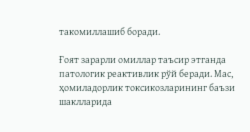такомиллашиб боради.

Ғоят зарарли омиллар таъсир этганда патологик реактивлик рўй беради. Мас, ҳомиладорлик токсикозларининг баъзи шаклларида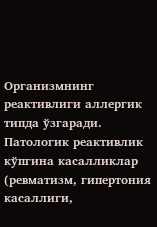Организмнинг реактивлиги аллергик типда ўзгаради. Патологик реактивлик кўпгина касалликлар (ревматизм, гипертония касаллиги,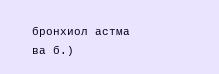бронхиол астма ва б.)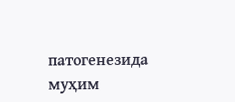патогенезида муҳим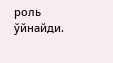роль ўйнайди.